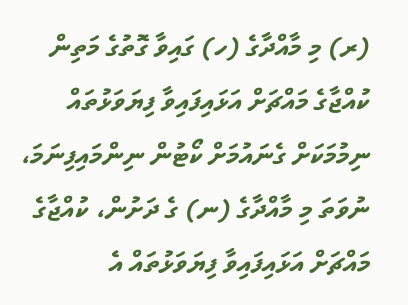(ރ) މި މާއްދާގެ (ހ) ގައިވާ ގޮތުގެ މަތިން ކުއްޖާގެ މައްޗަށް އަޅައިފައިވާ ފިޔަވަޅުތައް ނިމުމަކަށް ގެނައުމަށް ކޯޓުން ނިންމައިފިނަމަ، ނުވަތަ މި މާއްދާގެ (ނ) ގެ ދަށުން، ކުއްޖާގެ މައްޗަށް އަޅައިފައިވާ ފިޔަވަޅުތައް އެ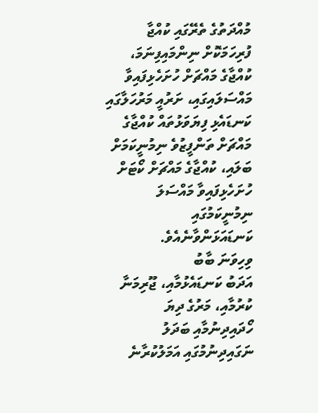މުއްދަތުގެ ތެރޭގައި ކުއްޖާ ފުރިހަމަކޮށް ނިންމައިފިނަމަ، ކުއްޖާގެ މައްޗަށް ހުށަހެޅިފައިވާ މައްސަލައިގައި، ށަރުއީ މަރުހަލާގައި ކަނޑައެޅި ފިޔަވަޅުތައް ކުއްޖާގެ މައްޗަށް ތަންފީޒުވެ ނިމުނީކަމަށް ބަލައި، ކުއްޖާގެ މައްޗަށް ކޯޓަށް ހުށަހެޅިފައިވާ މައްސަލަ ނިމުނީކަމުގައި ކަނޑައަޅަންވާނެއެވެ.
ވިހިވަނަ ބާބު
އަދަބު ކަނޑައެޅުމާއި، ޖޫރިމަނާ ކުރުމާއި، މަރުގެ ދިޔަ ހޯދައިދިނުމާއި ބަދަލު ނަގައިދިނުމުގައި އަމަލުކުރާނެ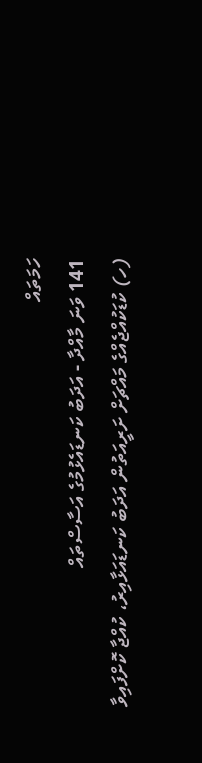ހަމަތައް
141 ވަނަ މާއްދާ - އަދަބު ކަނޑައެޅުމުގެ އަސާސްތައް
(ހ) ކުޑަކުއްޖެއްގެ މައްޗަށް ށަރީއަތުން އަދަބު ކަނޑައަޅާއިރު، ކުއްޖާ ކޮށްފައިވާ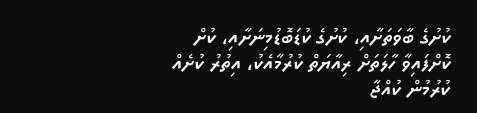ކުށުގެ ބާވަތަށާއި، ކުށުގެ ކުޑަބޮޑުމިނަށާއި، ކުށް ކޮށްފައިވާ ހާލަތަށް ރިއާޔަތް ކުރުމާއެކު، އިތުރު ކުށެއް ކުރުމުން ކުއްޖާ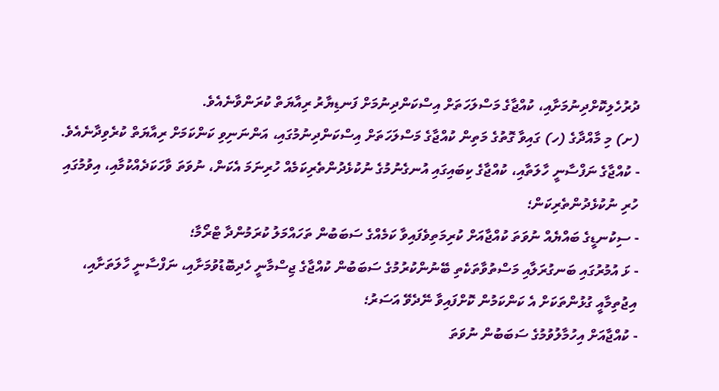ދުރުހެލިކޮށްދިނުމަށާއި، ކުއްޖާގެ މަސްލަހަތަށް އިސްކަންދިނުމަށް ފަނޑިޔާރު ރިއާޔަތް ކުރަންވާނެއެވެ.
(ށ) މި މާއްދާގެ (ހ) ގައިވާ ގޮތުގެ މަތިން ކުއްޖާގެ މަސްލަހަތަށް އިސްކަންދިނުމުގައި، އަންނަނިވި ކަންކަމަށް ރިއާޔަތް ކުރެވިދާނެއެވެ.
- ކުއްޖާގެ ނަފްސާނީ ހާލަތާއި، ކުއްޖާގެ ކިބައިގައި އުނގެނުމުގެ ނުކުޅެދުންތެރިކަމެއް ހުރިނަމަ އެކަން، ނުވަތަ ވާހަކަދެއްކުމާއި، އިވުމުގައި ހުރި ނުކުޅެދުންތެރިކަން؛
- ސިކުނޑީގެ ބައްޔެއް ނުވަތަ ކުއްޖާއަށް ކުރިމަތިވެފައިވާ ކަމެއްގެ ސަބަބުން ތަހައްމަލު ކުރަމުންދާ ޓްރޯމާ؛
- ޅަ އުމުރުގައި ބަނގުރަލާއި މަސްތުވާތަކެތި ބޭނުންކުރުމުގެ ސަބަބުން ކުއްޖާގެ ޖިސްމާނީ ހެދިބޮޑުވުމަށާއި، ނަފްސާނީ ހާލަތަށާއި، އިޖުތިމާއީ ގުޅުންތަކަށް އެ ކަންކަމުން ކޮށްފައިވާ ނޭދެވޭ އަސަރު؛
- ކުއްޖާއަށް އިހުމާލުވުމުގެ ސަބަބުން ނުވަތަ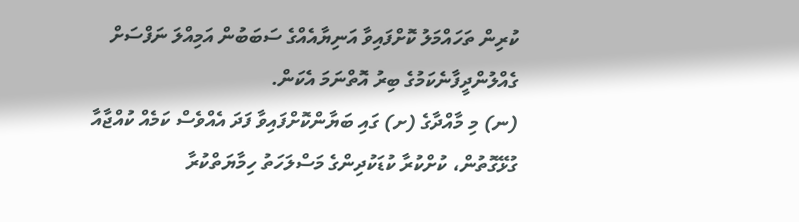ކުރިން ތަހައްމަލު ކޮށްފައިވާ އަނިޔާއެއްގެ ސަބަބުން އަމިއްލަ ނަފްސަށް ގެއްލުންދީފާނެކަމުގެ ބިރު އޮތްނަމަ އެކަން.
(ނ) މި މާއްދާގެ (ށ) ގައި ބަޔާންކޮށްފައިވާ ފަދަ އެއްވެސް ކަމެއް ކުއްޖާއާ ގުޅޭގޮތުން، ކުށްކުރާ ކުޑަކުދިންގެ މަސްލަހަތު ހިމާޔަތްކުރާ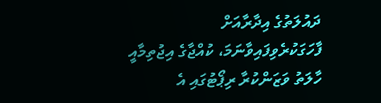ދައުލަތުގެ އިދާރާއަށް ފާހަގަކުރެވިފައިވާނަމަ، ކުއްޖާގެ އިޖުތިމާއީ ހާލަތު ވަޒަންކުރާ ރިޕޯޓުގައި އެ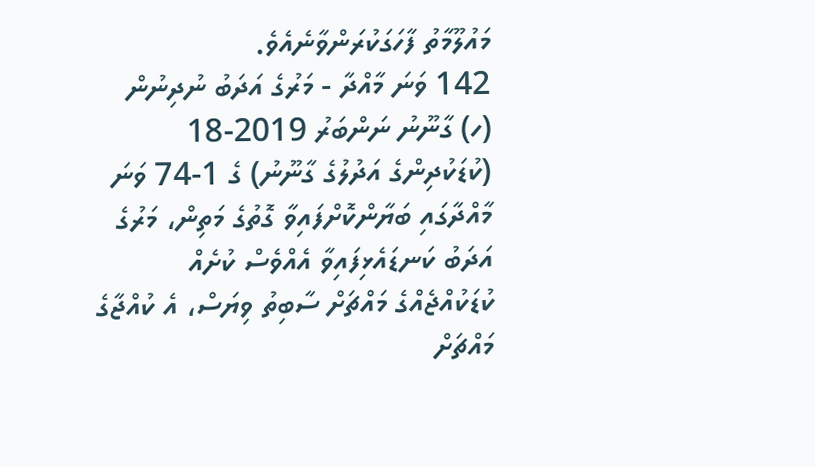މައުލޫމާތު ފާހަގަކުރަންވާނެއެވެ.
142 ވަނަ މާއްދާ - މަރުގެ އަދަބު ނުދިނުން
(ހ) ގާނޫނު ނަންބަރު 2019-18 (ކުޑަކުދިންގެ އަދުލުގެ ގާނޫނު) ގެ 1-74 ވަނަ މާއްދާގައި ބަޔާންކޮށްފައިވާ ގޮތުގެ މަތިން، މަރުގެ އަދަބު ކަނޑައެޅިފައިވާ އެއްވެސް ކުށެއް ކުޑަކުއްޖެއްގެ މައްޗަށް ސާބިތު ވިޔަސް، އެ ކުއްޖާގެ މައްޗަށް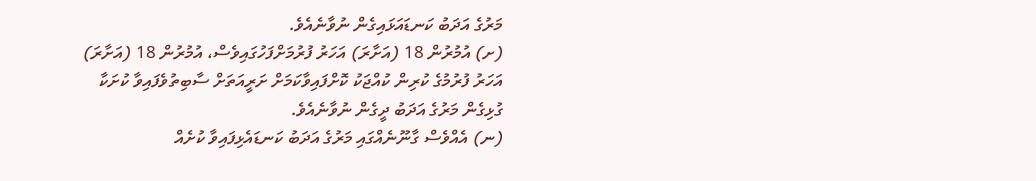މަރުގެ އަދަބު ކަނޑައަޅައިގެން ނުވާނެއެވެ.
(ށ) އުމުރުން 18 (އަށާރަ) އަހަރު ފުރުމަށްފަހުގައިވެސް، އުމުރުން 18 (އަށާރަ) އަހަރު ފުރުމުގެ ކުރިން ކުއްޖަކު ކޮށްފައިވާކަމަށް ށަރީއަތަށް ސާބިތުވެފައިވާ ކުށަކާ ގުޅިގެން މަރުގެ އަދަބު ދީގެން ނުވާނެއެވެ.
(ނ) އެއްވެސް ގާނޫނެއްގައި މަރުގެ އަދަބު ކަނޑައެޅިފައިވާ ކުށެއް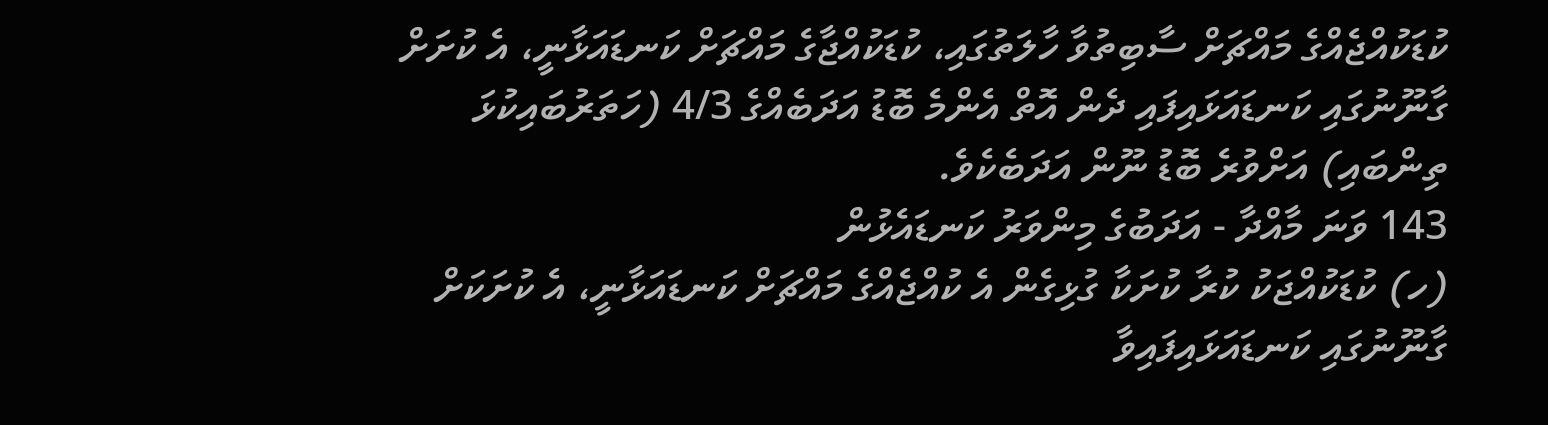ކުޑަކުއްޖެއްގެ މައްޗަށް ސާބިތުވާ ހާލަތުގައި، ކުޑަކުއްޖާގެ މައްޗަށް ކަނޑައަޅާނީ، އެ ކުށަށް ގާނޫނުގައި ކަނޑައަޅައިފައި ދެން އޮތް އެންމެ ބޮޑު އަދަބެއްގެ 4/3 (ހަތަރުބައިކުޅަ ތިންބައި) އަށްވުރެ ބޮޑު ނޫން އަދަބެކެވެ.
143 ވަނަ މާއްދާ - އަދަބުގެ މިންވަރު ކަނޑައެޅުން
(ހ) ކުޑަކުއްޖަކު ކުރާ ކުށަކާ ގުޅިގެން އެ ކުއްޖެއްގެ މައްޗަށް ކަނޑައަޅާނީ، އެ ކުށަކަށް ގާނޫނުގައި ކަނޑައަޅައިފައިވާ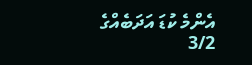އެންމެ ކުޑަ އަދަބެއްގެ 3/2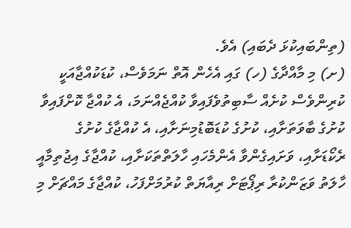(ތިންބައިކުޅަ ދެބައި) އެވެ.
(ށ) މި މާއްދާގެ (ހ) ގައި އެހެން އޮތް ނަމަވެސް، ކުޑަކުއްޖާއަކީ ކުރިންވެސް ކުށެއް ސާބިތުވެފައިވާ ކުއްޖެއްނަމަ، އެ ކުއްޖާ ކޮށްފައިވާ ކުށުގެ ބާވަތަށާއި، ކުށުގެ ކުޑަބޮޑުމިނަށާއި، އެ ކުއްޖާގެ ކުށުގެ ރެކޯޑަށާއި، ވަށައިގެންވާ އެންމެހައި ހާލަތްތަކަށާއި، ކުއްޖާގެ އިޖުތިމާއީ ހާލަތު ވަޒަންކުރާ ރިޕޯޓަށް ރިއާޔަތް ކުރުމަށްފަހު، ކުއްޖާގެ މައްޗަށް މި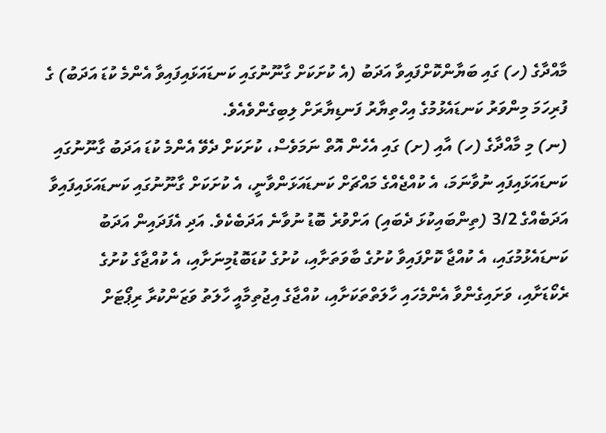މާއްދާގެ (ހ) ގައި ބަޔާންކޮށްފައިވާ އަދަބު (އެ ކުށަކަށް ގާނޫނުގައި ކަނޑައަޅައިފައިވާ އެންމެ ކުޑަ އަދަބު) ގެ ފުރިހަމަ މިންވަރު ކަނޑައެޅުމުގެ އިހްތިޔާރު ފަނޑިޔާރަށް ލިބިގެންވެއެވެ.
(ނ) މި މާއްދާގެ (ހ) އާއި (ށ) ގައި އެހެން އޮތް ނަމަވެސް، ކުށަކަށް ދެވޭ އެންމެ ކުޑަ އަދަބު ގާނޫނުގައި ކަނޑައަޅައިފައި ނުވާނަމަ، އެ ކުއްޖެއްގެ މައްޗަށް ކަނޑައަޅަންވާނީ، އެ ކުށަކަށް ގާނޫނުގައި ކަނޑައަޅައިފައިވާ އަދަބެއްގެ 3/2 (ތިންބައިކުޅަ ދެބައި) އަށްވުރެ ބޮޑު ނުވާނެ އަދަބެކެވެ. އަދި އެފަދައިން އަދަބު ކަނޑައެޅުމުގައި، އެ ކުއްޖާ ކޮށްފައިވާ ކުށުގެ ބާވަތަށާއި، ކުށުގެ ކުޑަބޮޑުމިނަށާއި، އެ ކުއްޖާގެ ކުށުގެ ރެކޯޑަށާއި، ވަށައިގެންވާ އެންމެހައި ހާލަތްތަކަށާއި، ކުއްޖާގެ އިޖުތިމާއީ ހާލަތު ވަޒަންކުރާ ރިޕޯޓަށް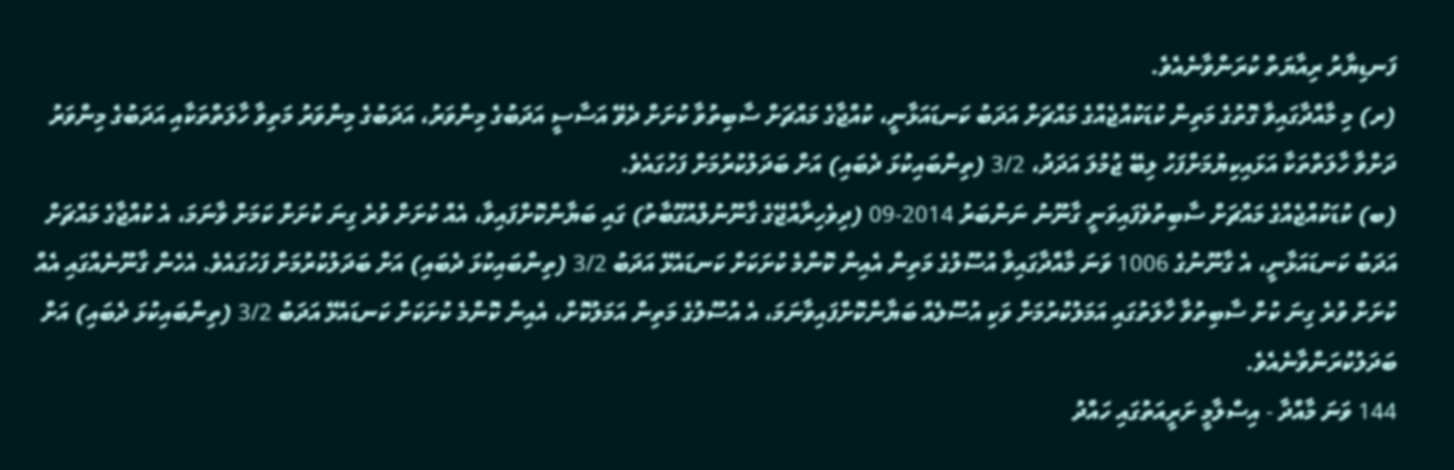ފަނޑިޔާރު ރިއާޔަތް ކުރަންވާނެއެވެ.
(ރ) މި މާއްދާގައިވާ ގޮތުގެ މަތިން ކުޑަކުއްޖެއްގެ މައްޗަށް އަދަބު ކަނޑައަޅާނީ، ކުއްޖާގެ މައްޗަށް ސާބިތުވާ ކުށަށް ދެވޭ އަސާސީ އަދަބުގެ މިންވަރު، އަދަބުގެ މިންވަރު މަތިވާ ހާލަތްތަކާއި އަދަބުގެ މިންވަރު ދަށްވާ ހާލަތްތަކާ އަޅައިކިޔުމަށްފަހު ލިބޭ ޖުމުލަ އަދަދު، 3/2 (ތިންބައިކުޅަ ދެބައި) އަށް ބަދަލުކުރުމަށް ފަހުގައެވެ.
(ބ) ކުޑަކުއްޖެއްގެ މައްޗަށް ސާބިތުވެފައިވަނީ ގާނޫނު ނަންބަރު 2014-09 (ދިވެހިރާއްޖޭގެ ގާނޫނުލްއުގޫބާތު) ގައި ބަޔާންކޮށްފައިވާ، އެއް ކުށަށް ވުރެ ގިނަ ކުށަށް ކަމަށް ވާނަމަ، އެ ކުއްޖާގެ މައްޗަށް އަދަބު ކަނޑައަޅާނީ، އެ ގާނޫނުގެ 1006 ވަނަ މާއްދާގައިވާ އުސޫލުގެ މަތިން އެއިން ކޮންމެ ކުށަކަށް ކަނޑައެޅޭ އަދަބު 3/2 (ތިންބައިކުޅަ ދެބައި) އަށް ބަދަލުކުރުމަށް ފަހުގައެވެ. އެހެން ގާނޫނެއްގައި އެއް ކުށަށް ވުރެ ގިނަ ކުށް ސާބިތުވާ ހާލަތުގައި އަމަލުކުރުމަށް ވަކި އުސޫލެއް ބަޔާންކޮށްފައިވާނަމަ، އެ އުސޫލުގެ މަތިން އަމަލުކޮށް، އެއިން ކޮންމެ ކުށަކަށް ކަނޑައެޅޭ އަދަބު 3/2 (ތިންބައިކުޅަ ދެބައި) އަށް ބަދަލުކުރަންވާނެއެވެ.
144 ވަނަ މާއްދާ - އިސްލާމީ ށަރީއަތުގައި ހައްދު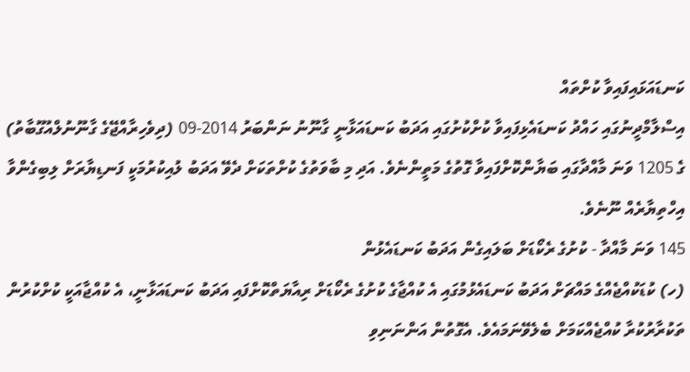ކަނޑައަޅައިފައިވާ ކުށްތައް
އިސްލާމްދީނުގައި ހައްދު ކަނޑައެޅިފައިވާ ކުށްކުށުގައި އަދަބު ކަނޑައަޅާނީ ގާނޫނު ނަންބަރު 2014-09 (ދިވެހިރާއްޖޭގެ ގާނޫނުލްއުގޫބާތު) ގެ 1205 ވަނަ މާއްދާގައި ބަޔާންކޮށްފައިވާ ގޮތުގެ މަތީންނެވެ. އަދި މި ބާވަތުގެ ކުށްތަކަށް ދެވޭ އަދަބު ލުއިކުރުމަކީ ފަނޑިޔާރަށް ލިބިގެންވާ އިހްތިޔާރެއް ނޫނެވެ.
145 ވަނަ މާއްދާ - ކުށުގެ ރެކޯޑަށް ބަލައިގެން އަދަބު ކަނޑައެޅުން
(ހ) ކުޑަކުއްޖެއްގެ މައްޗަށް އަދަބު ކަނޑައެޅުމުގައި އެ ކުއްޖާގެ ކުށުގެ ރެކޯޑަށް ރިއާޔަތްކޮށްފައި އަދަބު ކަނޑައަޅާނީ، އެ ކުއްޖާއަކީ ކުށްކުރުން ތަކުރާރުކުރާ ކުއްޖެއްކަމަށް ބެލެވޭނަމައެވެ. އެގޮތުން އަންނަނިވި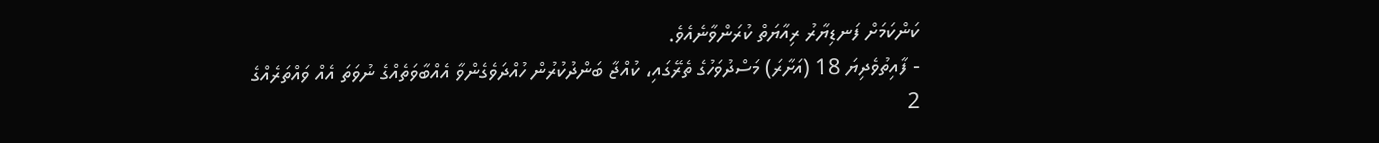ކަންކަމަށް ފަނޑިޔާރު ރިއާޔަތް ކުރަންވާނެއެވެ.
- ފާއިތުވެދިޔަ 18 (އަށާރަ) މަސްދުވަހުގެ ތެރޭގައި، ކުއްޖާ ބަންދުކުރުން ހުއްދަވެގެންވާ އެއްބާވަތެއްގެ ނުވަތަ އެއް ވައްތަރެއްގެ 2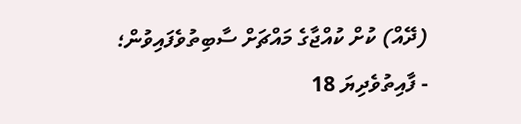(ދޭއް) ކުށް ކުއްޖާގެ މައްޗަށް ސާބިތުވެފައިވުން؛
- ފާއިތުވެދިޔަ 18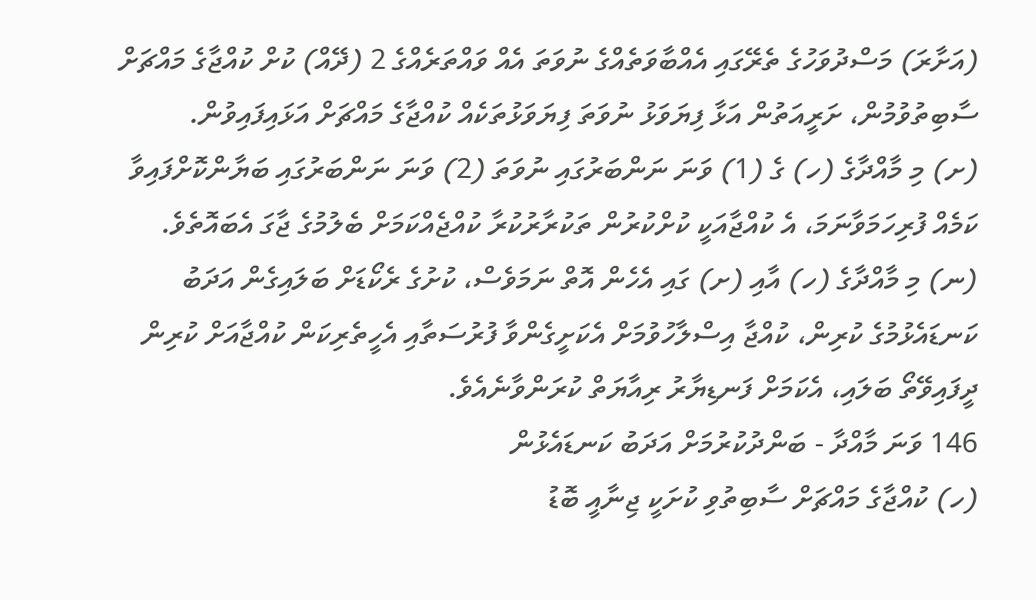(އަށާރަ) މަސްދުވަހުގެ ތެރޭގައި އެއްބާވަތެއްގެ ނުވަތަ އެއް ވައްތަރެއްގެ 2 (ދޭއް) ކުށް ކުއްޖާގެ މައްޗަށް ސާބިތުވުމުން، ށަރީއަތުން އަޅާ ފިޔަވަޅު ނުވަތަ ފިޔަވަޅުތަކެއް ކުއްޖާގެ މައްޗަށް އަޅައިފައިވުން.
(ށ) މި މާއްދާގެ (ހ) ގެ (1) ވަނަ ނަންބަރުގައި ނުވަތަ (2) ވަނަ ނަންބަރުގައި ބަޔާންކޮށްފައިވާ ކަމެއް ފުރިހަމަވާނަމަ، އެ ކުއްޖާއަކީ ކުށްކުރުން ތަކުރާރުކުރާ ކުއްޖެއްކަމަށް ބެލުމުގެ ޖާގަ އެބައޮތެވެ.
(ނ) މި މާއްދާގެ (ހ) އާއި (ށ) ގައި އެހެން އޮތް ނަމަވެސް، ކުށުގެ ރެކޯޑަށް ބަލައިގެން އަދަބު ކަނޑައެޅުމުގެ ކުރިން، ކުއްޖާ އިސްލާހުވުމަށް އެކަށީގެންވާ ފުރުސަތާއި އެހީތެރިކަން ކުއްޖާއަށް ކުރިން ދީފައިވޭތޯ ބަލައި، އެކަމަށް ފަނޑިޔާރު ރިއާޔަތް ކުރަންވާނެއެވެ.
146 ވަނަ މާއްދާ - ބަންދުކުރުމަށް އަދަބު ކަނޑައެޅުން
(ހ) ކުއްޖާގެ މައްޗަށް ސާބިތުވި ކުށަކީ ޖިނާއީ ބޮޑު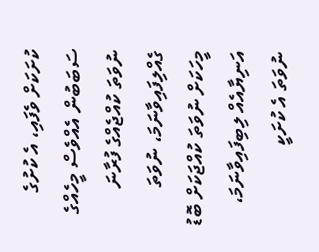ކުށަކަށް ވެފައި، އެ ކުށުގެ ސަބަބުން އެއްވެސް މީހެއްގެ ނުވަތަ ކުއްޖެއްގެ ފުރާނަ ގެއްލިފައިވާނަމަ، ނުވަތަ މީހަކަށް ނުވަތަ ކުއްޖަކަށް ބޮޑު އަނިޔާއެއް ލިބިފައިވާނަމަ، ނުވަތަ އެ ކުށަކީ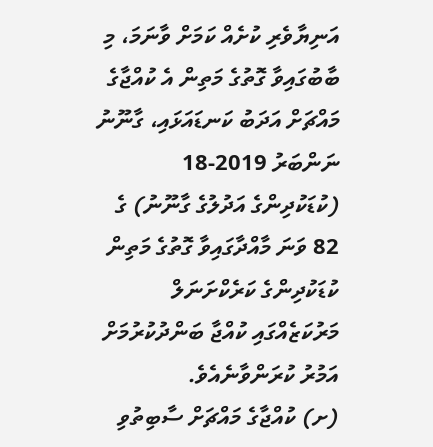އަނިޔާވެރި ކުށެއް ކަމަށް ވާނަމަ، މި ބާބުގައިވާ ގޮތުގެ މަތިން އެ ކުއްޖާގެ މައްޗަށް އަދަބު ކަނޑައަޅައި، ގާނޫނު ނަންބަރު 2019-18 (ކުޑަކުދިންގެ އަދުލުގެ ގާނޫނު) ގެ 82 ވަނަ މާއްދާގައިވާ ގޮތުގެ މަތިން ކުޑަކުދިންގެ ކަރެކްށަނަލް މަރުކަޒެއްގައި ކުއްޖާ ބަންދުކުރުމަށް އަމުރު ކުރަންވާނެއެވެ.
(ށ) ކުއްޖާގެ މައްޗަށް ސާބިތުވި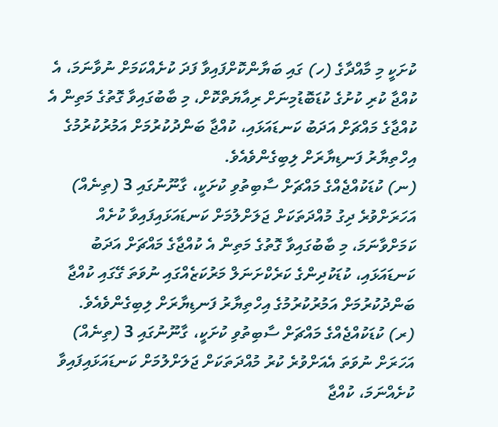ކުށަކީ މި މާއްދާގެ (ހ) ގައި ބަޔާންކޮށްފައިވާ ފަދަ ކުށެއްކަމަށް ނުވާނަމަ، އެ ކުއްޖާ ކުރި ކުށުގެ ކުޑަބޮޑުމިނަށް ރިއާޔަތްކޮށް، މި ބާބުގައިވާ ގޮތުގެ މަތިން އެ ކުއްޖާގެ މައްޗަށް އަދަބު ކަނޑައަޅައި، ކުއްޖާ ބަންދުކުރުމަށް އަމުރުކުރުމުގެ އިހްތިޔާރު ފަނޑިޔާރަށް ލިބިގެންވެއެވެ.
(ނ) ކުޑަކުއްޖެއްގެ މައްޗަށް ސާބިތުވި ކުށަކީ، ގާނޫނުގައި 3 (ތިނެއް) އަހަރަށްވުރެ ދިގު މުއްދަތަކަށް ޖަލަށްލުމަށް ކަނޑައަޅައިފައިވާ ކުށެއް ކަމަށްވާނަމަ، މި ބާބުގައިވާ ގޮތުގެ މަތިން އެ ކުއްޖާގެ މައްޗަށް އަދަބު ކަނޑައަޅައި، ކުޑަކުދިންގެ ކަރެކްށަނަލް މަރުކަޒެއްގައި ނުވަތަ ގޭގައި ކުއްޖާ ބަންދުކުރުމަށް އަމުރުކުރުމުގެ އިހްތިޔާރު ފަނޑިޔާރަށް ލިބިގެންވެއެވެ.
(ރ) ކުޑަކުއްޖެއްގެ މައްޗަށް ސާބިތުވި ކުށަކީ، ގާނޫނުގައި 3 (ތިނެއް) އަހަރަށް ނުވަތަ އެއަށްވުރެ ކުރު މުއްދަތަކަށް ޖަލަށްލުމަށް ކަނޑައަޅައިފައިވާ ކުށެއްނަމަ، ކުއްޖާ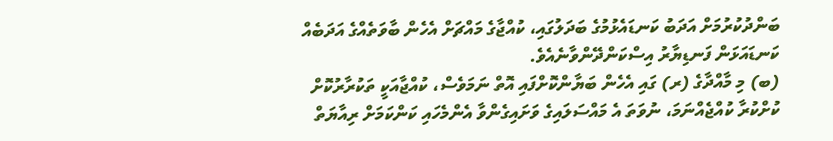ބަންދުކުރުމަށް އަދަބު ކަނޑައެޅުމުގެ ބަދަލުގައި، ކުއްޖާގެ މައްޗަށް އެހެން ބާވަތެއްގެ އަދަބެއް ކަނޑައަޅަން ފަނޑިޔާރު އިސްކަންދޭންވާނެއެވެ.
(ބ) މި މާއްދާގެ (ރ) ގައި އެހެން ބަޔާންކޮށްފައި އޮތް ނަމަވެސް، ކުއްޖާއަކީ ތަކުރާރުކޮށް ކުށްކުރާ ކުއްޖެއްނަމަ، ނުވަތަ އެ މައްސަލައިގެ ވަށައިގެންވާ އެންމެހައި ކަންކަމަށް ރިއާޔަތް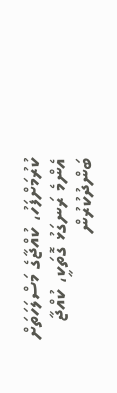ކުރުމަށްފަހު، ކުއްޖާގެ މަސްލަހަތަށް އެންމެ ރަނގަޅު ގޮތަކީ، ކުއްޖާ ބަންދުކުރުން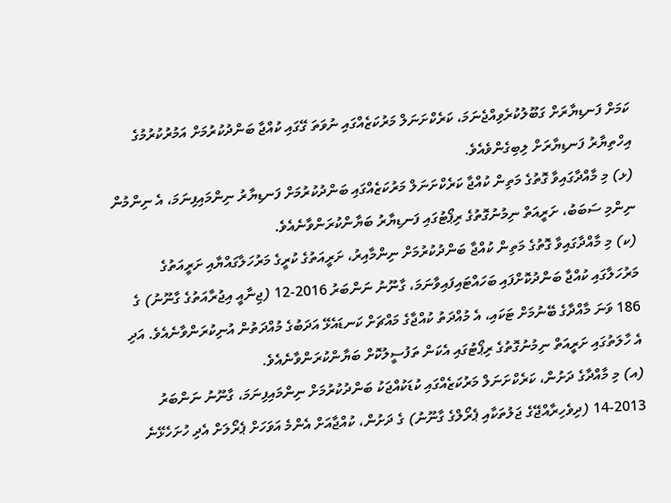ކަމަށް ފަނޑިޔާރަށް ގަބޫލުކުރެވިއްޖެނަމަ، ކަރެކްށަނަލް މަރުކަޒެއްގައި ނުވަތަ ގޭގައި ކުއްޖާ ބަންދުކުރުމަށް އަމުރުކުރުމުގެ އިހްތިޔާރު ފަނޑިޔާރަށް ލިބިގެންވެއެވެ.
(ޅ) މި މާއްދާގައިވާ ގޮތުގެ މަތިން ކުއްޖާ ކަރެކްށަނަލް މަރުކަޒެއްގައި ބަންދުކުރުމަށް ފަނޑިޔާރު ނިންމައިފިނަމަ، އެ ނިންމުން ނިންމި ސަބަބު، ށަރީއަތް ނިމުނުގޮތުގެ ރިޕޯޓުގައި ފަނޑިޔާރު ބަޔާންކުރަންވާނެއެވެ.
(ކ) މި މާއްދާގައިވާ ގޮތުގެ މަތިން ކުއްޖާ ބަންދުކުރުމަށް ނިންމާއިރު، ށަރީއަތުގެ ކުރީގެ މަރުހަލާގައްޔާއި ށަރީއަތުގެ މަރުހަލާގައި ކުއްޖާ ބަންދުކޮށްފައި ބަހައްޓައިފައިވާނަމަ، ގާނޫނު ނަންބަރު 2016-12 (ޖިނާއީ އިޖުރާއަތުގެ ގާނޫނު) ގެ 186 ވަނަ މާއްދާގެ ބޭނުމަށް ޓަކައި، އެ މުއްދަތު ކުއްޖާގެ މައްޗަށް ކަނޑައެޅޭ އަދަބުގެ މުއްދަތުން އުނިކުރަންވާނެއެވެ. އަދި އެ ހާލަތުގައި ށަރީއަތް ނިމުނުގޮތުގެ ރިޕޯޓުގައި އެކަން ތަފުސީލުކޮށް ބަޔާންކުރަންވާނެއެވެ.
(އ) މި މާއްދާގެ ދަށުން، ކަރެކްށަނަލް މަރުކަޒެއްގައި ކުޑަކުއްޖަކު ބަންދުކުރުމަށް ނިންމައިފިނަމަ، ގާނޫނު ނަންބަރު 2013-14 (ދިވެހިރާއްޖޭގެ ޖަލުތަކާއި ޕެރޯލްގެ ގާނޫނު) ގެ ދަށުން، ކުއްޖާއަށް އެންމެ އަވަހަށް ޕެރޯލަށް އެދި ހުށަހެޅޭނެ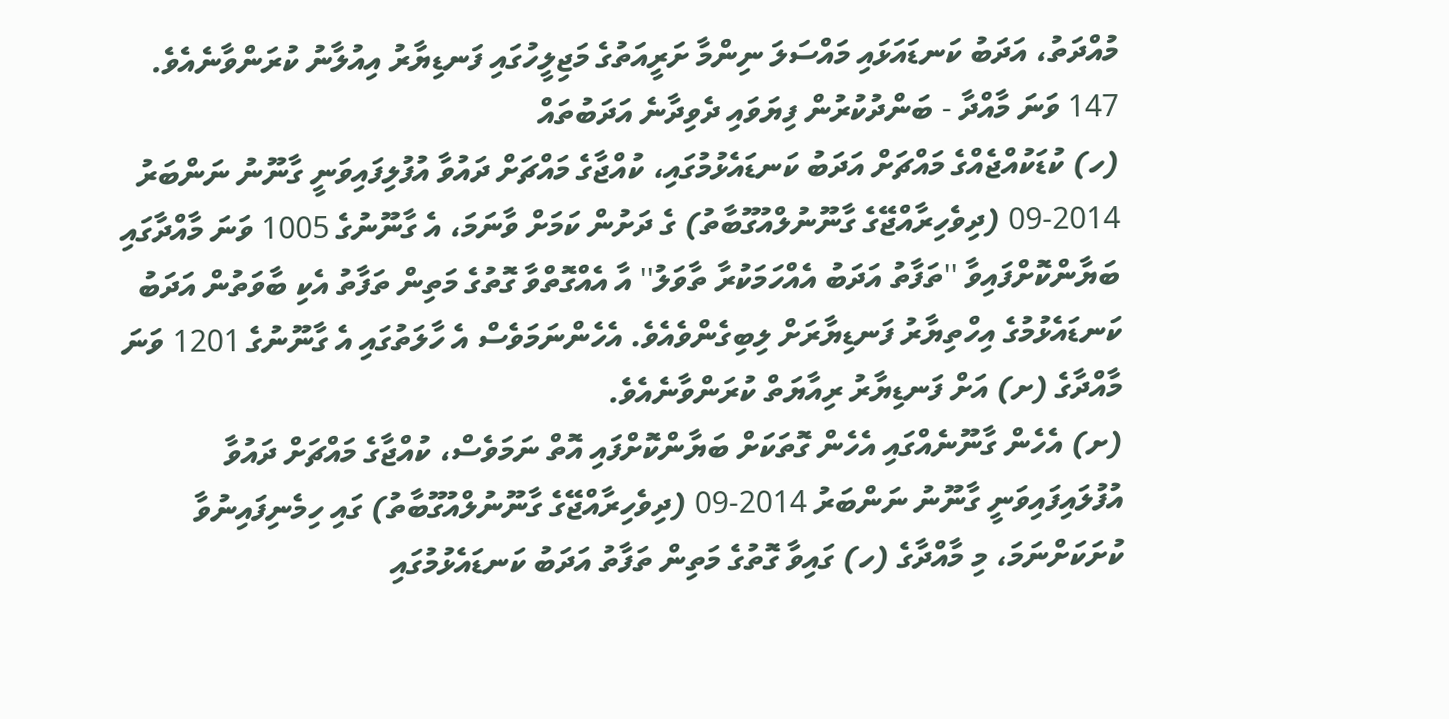މުއްދަތު، އަދަބު ކަނޑައަޅައި މައްސަލަ ނިންމާ ށަރީއަތުގެ މަޖިލީހުގައި ފަނޑިޔާރު އިއުލާނު ކުރަންވާނެއެވެ.
147 ވަނަ މާއްދާ - ބަންދުކުރުން ފިޔަވައި ދެވިދާނެ އަދަބުތައް
(ހ) ކުޑަކުއްޖެއްގެ މައްޗަށް އަދަބު ކަނޑައެޅުމުގައި، ކުއްޖާގެ މައްޗަށް ދައުވާ އުފުލިފައިވަނީ ގާނޫނު ނަންބަރު 2014-09 (ދިވެހިރާއްޖޭގެ ގާނޫނުލްއުގޫބާތު) ގެ ދަށުން ކަމަށް ވާނަމަ، އެ ގާނޫނުގެ 1005 ވަނަ މާއްދާގައި ބަޔާންކޮށްފައިވާ ''ތަފާތު އަދަބު އެއްހަމަކުރާ ތާވަލު'' އާ އެއްގޮތްވާ ގޮތުގެ މަތިން ތަފާތު އެކި ބާވަތުން އަދަބު ކަނޑައެޅުމުގެ އިހްތިޔާރު ފަނޑިޔާރަށް ލިބިގެންވެއެވެ. އެހެންނަމަވެސް އެ ހާލަތުގައި އެ ގާނޫނުގެ 1201 ވަނަ މާއްދާގެ (ށ) އަށް ފަނޑިޔާރު ރިއާޔަތް ކުރަންވާނެއެވެ.
(ށ) އެހެން ގާނޫނެއްގައި އެހެން ގޮތަކަށް ބަޔާންކޮށްފައި އޮތް ނަމަވެސް، ކުއްޖާގެ މައްޗަށް ދައުވާ އުފުލައިފައިވަނީ ގާނޫނު ނަންބަރު 2014-09 (ދިވެހިރާއްޖޭގެ ގާނޫނުލްއުގޫބާތު) ގައި ހިމެނިފައިނުވާ ކުށަކަށްނަމަ، މި މާއްދާގެ (ހ) ގައިވާ ގޮތުގެ މަތިން ތަފާތު އަދަބު ކަނޑައެޅުމުގައި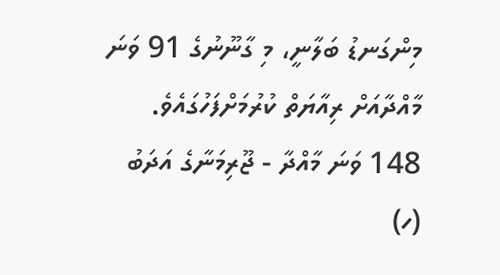މިންގަނޑު ބަލާނީ، މި ގާނޫނުގެ 91 ވަނަ މާއްދާއަށް ރިއާޔަތް ކުރުމަށްފަހުގައެވެ.
148 ވަނަ މާއްދާ - ޖޫރިމަނާގެ އަދަބު
(ހ)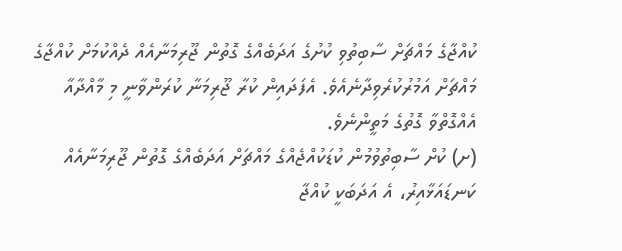ކުއްޖާގެ މައްޗަށް ސާބިތުވި ކުށުގެ އަދަބެއްގެ ގޮތުން ޖޫރިމަނާއެއް ދެއްކުމަށް ކުއްޖާގެ މައްޗަށް އަމުރުކުރެވިދާނެއެވެ. އެފަދައިން ކުރާ ޖޫރިމަނާ ކުރަންވާނީ މި މާއްދާއާ އެއްގޮތްވާ ގޮތުގެ މަތީންނެވެ.
(ށ) ކުށް ސާބިތުވުމުން ކުޑަކުއްޖެއްގެ މައްޗަށް އަދަބެއްގެ ގޮތުން ޖޫރިމަނާއެއް ކަނޑައަޅާއިރު، އެ އަދަބަކީ ކުއްޖާ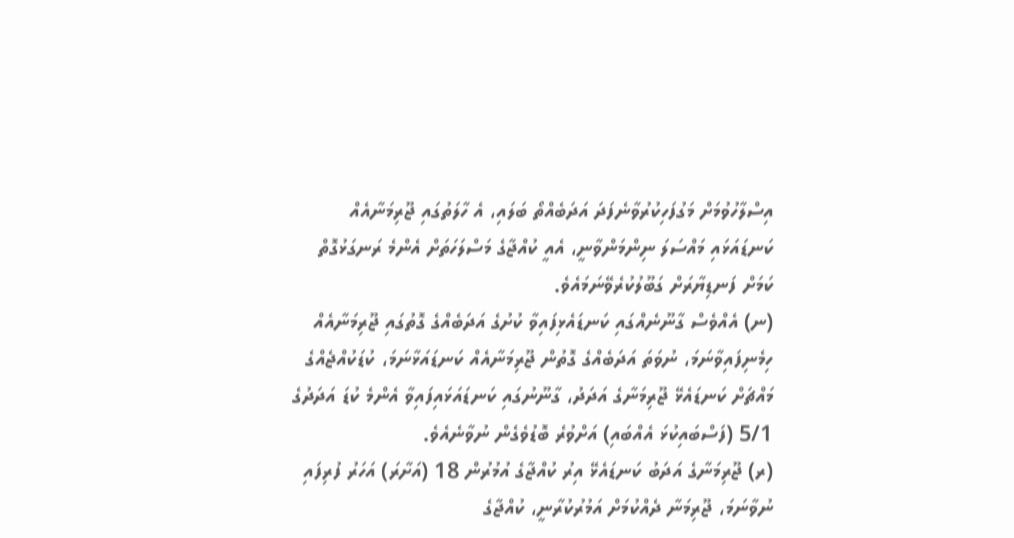އިސްލާހުވުމަށް މަގުފަހިކުރުވާނެފަދަ އަދަބެއްތޯ ބަލައި، އެ ހާލަތުގައި ޖޫރިމަނާއެއް ކަނޑައަޅައި މައްސަލަ ނިންމަންވާނީ، އެއީ ކުއްޖާގެ މަސްލަހަތަށް އެންމެ ރަނގަޅުގޮތް ކަމަށް ފަނޑިޔާރަށް ގަބޫލުކުރެވޭނަމައެވެ.
(ނ) އެއްވެސް ގާނޫނެއްގައި ކަނޑައެޅިފައިވާ ކުށުގެ އަދަބެއްގެ ގޮތުގައި ޖޫރިމަނާއެއް ހިމެނިފައިވާނަމަ، ނުވަތަ އަދަބެއްގެ ގޮތުން ޖޫރިމަނާއެއް ކަނޑައަޅާނަމަ، ކުޑަކުއްޖެއްގެ މައްޗަށް ކަނޑައެޅޭ ޖޫރިމަނާގެ އަދަދު، ގާނޫނުގައި ކަނޑައަޅައިފައިވާ އެންމެ ކުޑަ އަދަދުގެ 5/1 (ފަސްބައިކުޅަ އެއްބައި) އަށްވުރެ ބޮޑުވެގެން ނުވާނެއެވެ.
(ރ) ޖޫރިމަނާގެ އަދަބު ކަނޑައެޅޭ އިރު ކުއްޖާގެ އުމުރުން 18 (އަށާރަ) އަހަރު ފުރިފައި ނުވާނަމަ، ޖޫރިމަނާ ދެއްކުމަށް އަމުރުކުރާނީ، ކުއްޖާގެ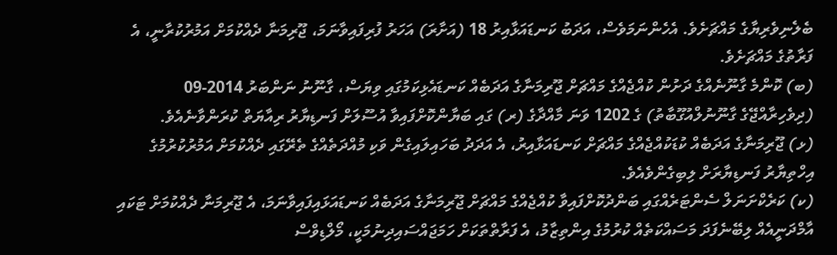ބެލެނިވެރިޔާގެ މައްޗަށެވެ. އެހެންނަމަވެސް، އަދަބު ކަނޑައަޅާއިރު 18 (އަށާރަ) އަހަރު ފުރިފައިވާނަމަ، ޖޫރިމަނާ ދެއްކުމަށް އަމުރުކުރާނީ، އެ ފަރާތުގެ މައްޗަށެވެ.
(ބ) ކޮންމެ ގާނޫނެއްގެ ދަށުން ކުއްޖެއްގެ މައްޗަށް ޖޫރިމަނާގެ އަދަބެއް ކަނޑައެޅިކަމުގައި ވިޔަސް، ގާނޫނު ނަންބަރު 2014-09 (ދިވެހިރާއްޖޭގެ ގާނޫނުލްއުގޫބާތު) ގެ 1202 ވަނަ މާއްދާގެ (ރ) ގައި ބަޔާންކޮށްފައިވާ އުސޫލަށް ފަނޑިޔާރު ރިއާޔަތް ކުރަންވާނެއެވެ.
(ޅ) ޖޫރިމަނާގެ އަދަބެއް ކުޑަކުއްޖެއްގެ މައްޗަށް ކަނޑައަޅާއިރު، އެ އަދަދު ބަހައިލައިގެން ވަކި މުއްދަތެއްގެ ތެރޭގައި ދެއްކުމަށް އަމުރުކުރުމުގެ އިހްތިޔާރު ފަނޑިޔާރަށް ލިބިގެންވެއެވެ.
(ކ) ކަރެކްށަނަލް ސެންޓަރެއްގައި ބަންދުކޮށްފައިވާ ކުއްޖެއްގެ މައްޗަށް ޖޫރިމަނާގެ އަދަބެއް ކަނޑައަޅައިފައިވާނަމަ، އެ ޖޫރިމަނާ ދެއްކުމަށް ޓަކައި އާމްދަނީއެއް ލިބޭނެފަދަ މަސައްކަތެއް ކުރުމުގެ އިންތިޒާމު، އެ ފަރާތްތަކަށް ހަމަޖައްސައިދިނުމަކީ، މޯލްޑިވްސް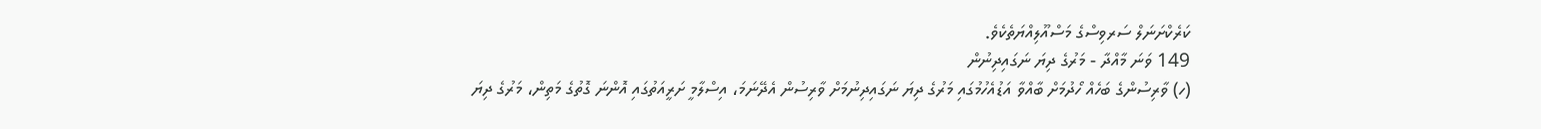ކަރެކްށަނަލް ސަރވިސްގެ މަސްއޫލިއްޔަތެކެވެ.
149 ވަނަ މާއްދާ - މަރުގެ ދިޔަ ނަގައިދިނުން
(ހ) ވާރިސުންގެ ބަހެއް ހޯދުމަށް ބާއްވާ އަޑުއެހުމުގައި މަރުގެ ދިޔަ ނަގައިދިނުމަށް ވާރިސުން އެދޭނަމަ، އިސްލާމީ ށަރީއަތުގައި އޮންނަ ގޮތުގެ މަތިން، މަރުގެ ދިޔަ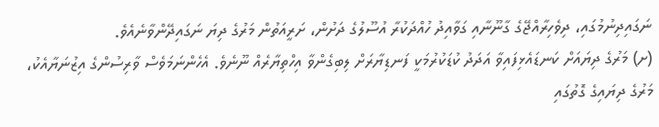ނަގައިދިނުމުގައި، ދިވެހިރާއްޖޭގެ ގާނޫނާއި ގަވާއިދު ހުއްދަކުރާ އުސޫލުގެ ދަށުން، ށަރީއަތުން މަރުގެ ދިޔަ ނަގައިދޭންވާނެއެވެ.
(ށ) މަރުގެ ދިޔައަށް ކަނޑައެޅިފައިވާ އަދަދު ކުޑަކުރުމަކީ ފަނޑިޔާރަށް ލިބިގެންވާ އިހްތިޔާރެއް ނޫނެވެ. އެހެންނަމަވެސް ވާރިސުންގެ އިޒުނަޔާއެކު، މަރުގެ ދިޔައިގެ ގޮތުގައި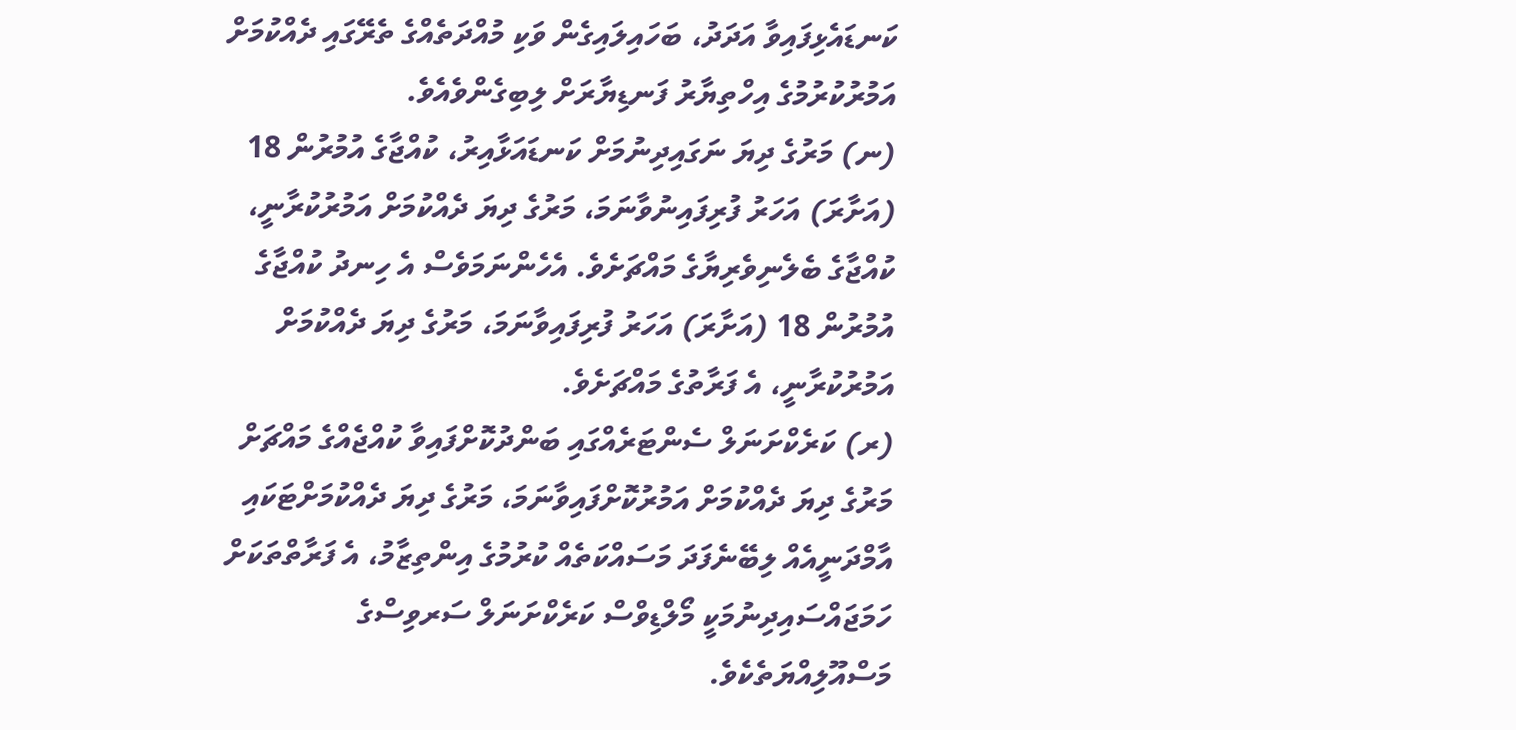ކަނޑައެޅިފައިވާ އަދަދު، ބަހައިލައިގެން ވަކި މުއްދަތެއްގެ ތެރޭގައި ދެއްކުމަށް އަމުރުކުރުމުގެ އިހްތިޔާރު ފަނޑިޔާރަށް ލިބިގެންވެއެވެ.
(ނ) މަރުގެ ދިޔަ ނަގައިދިނުމަށް ކަނޑައަޅާއިރު، ކުއްޖާގެ އުމުރުން 18 (އަށާރަ) އަހަރު ފުރިފައިނުވާނަމަ، މަރުގެ ދިޔަ ދެއްކުމަށް އަމުރުކުރާނީ، ކުއްޖާގެ ބެލެނިވެރިޔާގެ މައްޗަށެވެ. އެހެންނަމަވެސް އެ ހިނދު ކުއްޖާގެ އުމުރުން 18 (އަށާރަ) އަހަރު ފުރިފައިވާނަމަ، މަރުގެ ދިޔަ ދެއްކުމަށް އަމުރުކުރާނީ، އެ ފަރާތުގެ މައްޗަށެވެ.
(ރ) ކަރެކްށަނަލް ސެންޓަރެއްގައި ބަންދުކޮށްފައިވާ ކުއްޖެއްގެ މައްޗަށް މަރުގެ ދިޔަ ދެއްކުމަށް އަމުރުކޮށްފައިވާނަމަ، މަރުގެ ދިޔަ ދެއްކުމަށްޓަކައި އާމްދަނީއެއް ލިބޭނެފަދަ މަސައްކަތެއް ކުރުމުގެ އިންތިޒާމު، އެ ފަރާތްތަކަށް ހަމަޖައްސައިދިނުމަކީ މޯލްޑިވްސް ކަރެކްށަނަލް ސަރވިސްގެ މަސްއޫލިއްޔަތެކެވެ.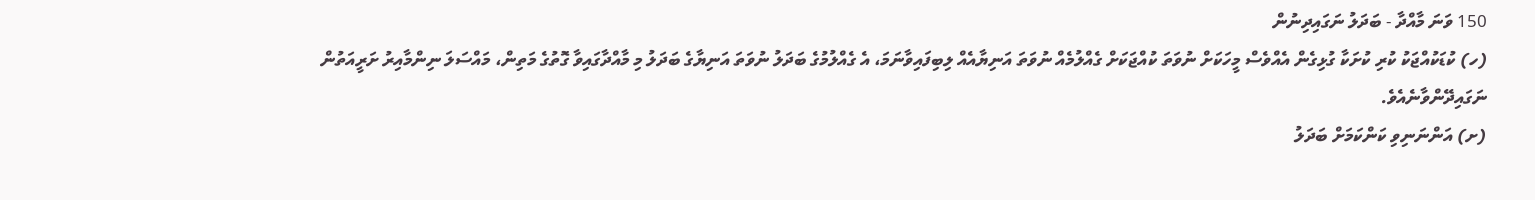150 ވަނަ މާއްދާ - ބަދަލު ނަގައިދިނުން
(ހ) ކުޑަކުއްޖަކު ކުރި ކުށަކާ ގުޅިގެން އެއްވެސް މީހަކަށް ނުވަތަ ކުއްޖަކަށް ގެއްލުމެއް ނުވަތަ އަނިޔާއެއް ލިބިފައިވާނަމަ، އެ ގެއްލުމުގެ ބަދަލު ނުވަތަ އަނިޔާގެ ބަދަލު މި މާއްދާގައިވާ ގޮތުގެ މަތިން، މައްސަލަ ނިންމާއިރު ށަރީއަތުން ނަގައިދޭންވާނެއެވެ.
(ށ) އަންނަނިވި ކަންކަމަށް ބަދަލު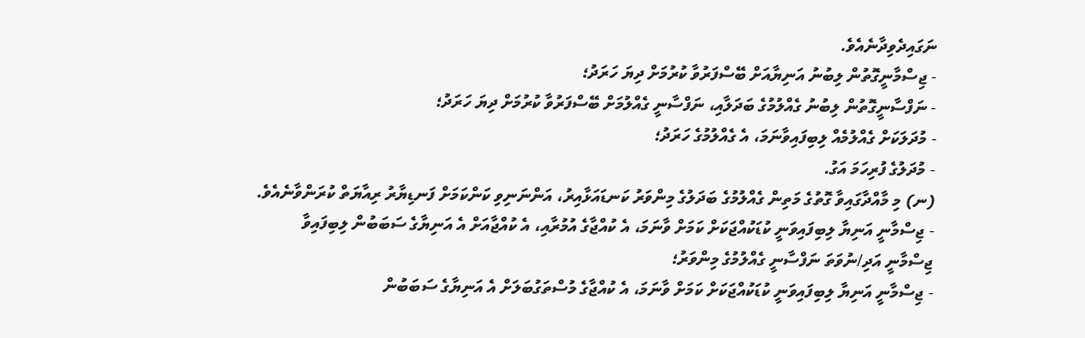ނަގައިދެވިދާނެއެވެ.
- ޖިސްމާނީގޮތުން ލިބުނު އަނިޔާއަށް ބޭސްފަރުވާ ކުރުމަށް ދިޔަ ހަރަދު؛
- ނަފްސާނީގޮތުން ލިބުނު ގެއްލުމުގެ ބަދަލާއި، ނަފްސާނީ ގެއްލުމަށް ބޭސްފަރުވާ ކުރުމަށް ދިޔަ ހަރަދު؛
- މުދަލަކަށް ގެއްލުމެއް ލިބިފައިވާނަމަ، އެ ގެއްލުމުގެ ހަރަދު؛
- މުދަލުގެ ފުރިހަމަ އަގު.
(ނ) މި މާއްދާގައިވާ ގޮތުގެ މަތިން ގެއްލުމުގެ ބަދަލުގެ މިންވަރު ކަނޑައަޅާއިރު، އަންނަނިވި ކަންކަމަށް ފަނޑިޔާރު ރިއާޔަތް ކުރަންވާނެއެވެ.
- ޖިސްމާނީ އަނިޔާ ލިބިފައިވަނީ ކުޑަކުއްޖަކަށް ކަމަށް ވާނަމަ، އެ ކުއްޖާގެ އުމުރާއި، އެ ކުއްޖާއަށް އެ އަނިޔާގެ ސަބަބުން ލިބިފައިވާ ޖިސްމާނީ އަދި/ނުވަތަ ނަފްސާނީ ގެއްލުމުގެ މިންވަރު؛
- ޖިސްމާނީ އަނިޔާ ލިބިފައިވަނީ ކުޑަކުއްޖަކަށް ކަމަށް ވާނަމަ، އެ ކުއްޖާގެ މުސްތަގުބަލަށް އެ އަނިޔާގެ ސަބަބުން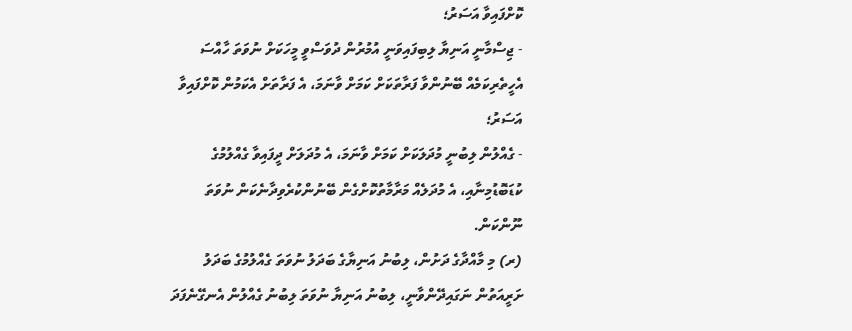ކޮށްފައިވާ އަސަރު؛
- ޖިސްމާނީ އަނިޔާ ލިބިފައިވަނީ އުމުރުން ދުވަސްވީ މީހަކަށް ނުވަތަ ހާއްސަ އެހީތެރިކަމެއް ބޭނުންވާ ފަރާތަކަށް ކަމަށް ވާނަމަ، އެ ފަރާތަށް އެކަމުން ކޮށްފައިވާ އަސަރު؛
- ގެއްލުން ލިބުނީ މުދަލަކަށް ކަމަށް ވާނަމަ، އެ މުދަލަށް ދީފައިވާ ގެއްލުމުގެ ކުޑަބޮޑުމިނާއި، އެ މުދަލެއް މަރާމާތުކޮށްގެން ބޭނުންކުރެވިދާނެކަން ނުވަތަ ނޫންކަން.
(ރ) މި މާއްދާގެ ދަށުން، ލިބުނު އަނިޔާގެ ބަދަލު ނުވަތަ ގެއްލުމުގެ ބަދަލު ށަރީއަތުން ނަގައިދޭންވާނީ، ލިބުނު އަނިޔާ ނުވަތަ ލިބުނު ގެއްލުން އެނގޭނެފަދަ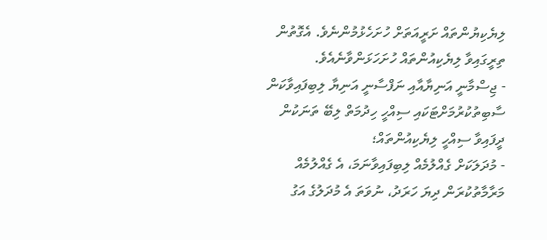ލިޔެކިޔުންތައް ށަރީއަތަށް ހުށަހެޅުމުންނެވެ. އެގޮތުން ތިރީގައިވާ ލިޔެކިއުންތައް ހުށަހަޅަންވާނެއެވެ.
- ޖިސްމާނީ އަނިޔާއާއި ނަފްސާނީ އަނިޔާ ލިބިފައިވާކަން ސާބިތުކުރުމަށްޓަކައި ސިއްހީ ހިދުމަތް ލިބޭ ތަނަކުން ދީފައިވާ ސިއްހީ ލިޔެކިއުންތައް؛
- މުދަލަކަށް ގެއްލުމެއް ލިބިފައިވާނަމަ، އެ ގެއްލުމެއް މަރާމާތުކުރަން ދިޔަ ހަރަދު، ނުވަތަ އެ މުދަލުގެ އަގު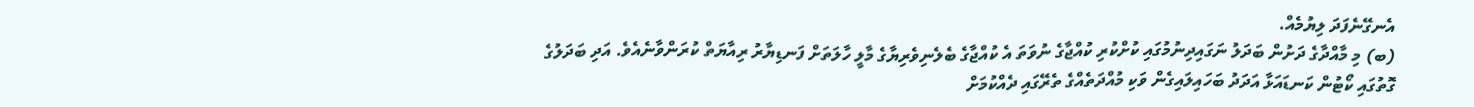އެނގޭނެފަދަ ލިޔުމެއް.
(ބ) މި މާއްދާގެ ދަށުން ބަދަލު ނަގައިދިނުމުގައި ކުށްކުރި ކުއްޖާގެ ނުވަތަ އެ ކުއްޖާގެ ބެލެނިވެރިޔާގެ މާލީ ހާލަތަށް ފަނޑިޔާރު ރިއާޔަތް ކުރަންވާނެއެވެ. އަދި ބަދަލުގެ ގޮތުގައި ކޯޓުން ކަނޑައަޅާ އަދަދު ބަހައިލައިގެން ވަކި މުއްދަތެއްގެ ތެރޭގައި ދެއްކުމަށް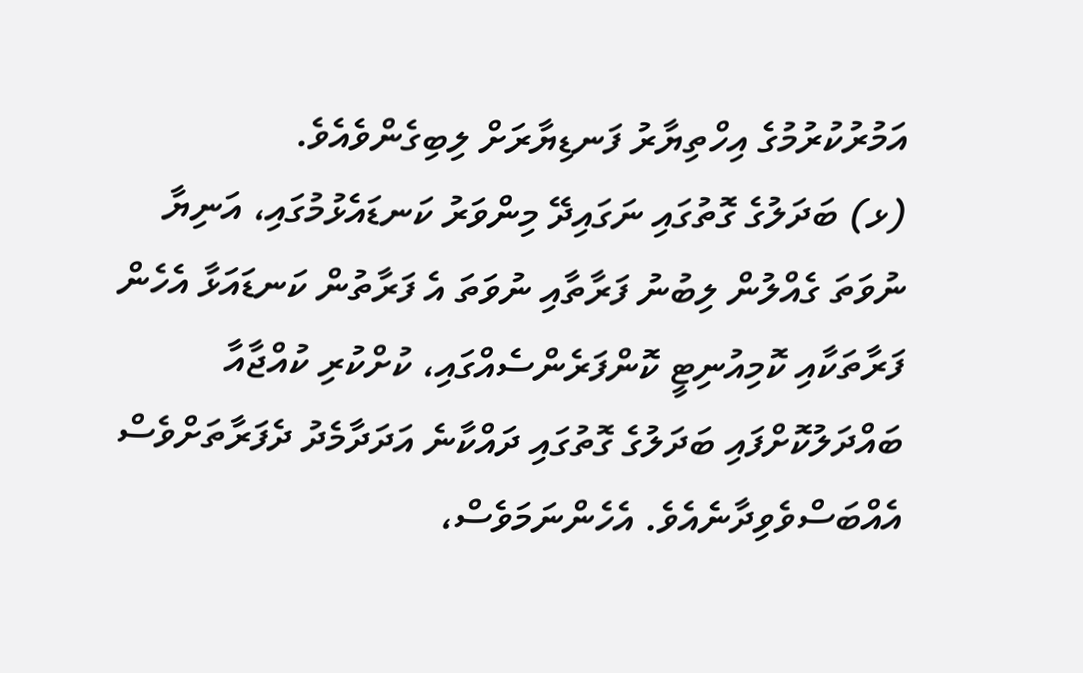އަމުރުކުރުމުގެ އިހްތިޔާރު ފަނޑިޔާރަށް ލިބިގެންވެއެވެ.
(ޅ) ބަދަލުގެ ގޮތުގައި ނަގައިދޭ މިންވަރު ކަނޑައެޅުމުގައި، އަނިޔާ ނުވަތަ ގެއްލުން ލިބުނު ފަރާތާއި ނުވަތަ އެ ފަރާތުން ކަނޑައަޅާ އެހެން ފަރާތަކާއި ކޮމިއުނިޓީ ކޮންފަރެންސެއްގައި، ކުށްކުރި ކުއްޖާއާ ބައްދަލުކޮށްފައި ބަދަލުގެ ގޮތުގައި ދައްކާނެ އަދަދާމެދު ދެފަރާތަށްވެސް އެއްބަސްވެވިދާނެއެވެ. އެހެންނަމަވެސް،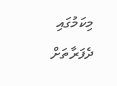މިކަމުގައި ދެފަރާތަށް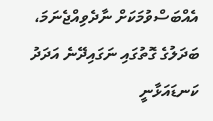އެއްބަސްވުމަކަށް ނާދެވިއްޖެނަމަ، ބަދަލުގެ ގޮތުގައި ނަގައިދޭނެ އަދަދު ކަނޑައަޅާނީ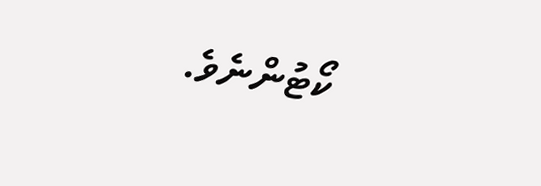ކޯޓުންނެވެ.